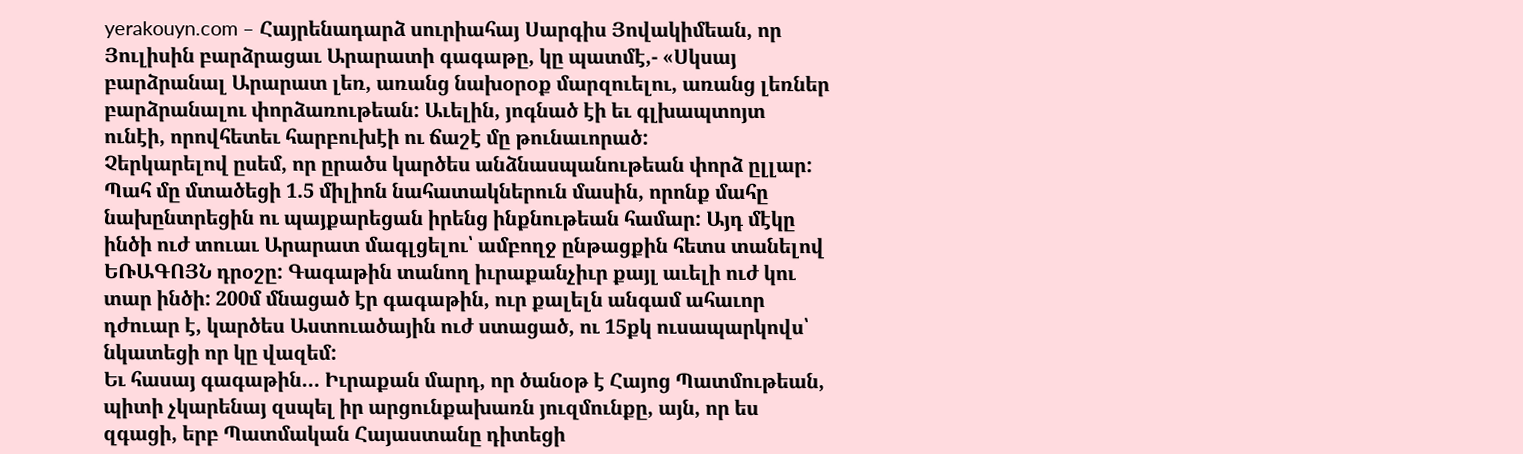yerakouyn.com – Հայրենադարձ սուրիահայ Սարգիս Յովակիմեան, որ Յուլիսին բարձրացաւ Արարատի գագաթը, կը պատմէ,- «Սկսայ բարձրանալ Արարատ լեռ, առանց նախօրօք մարզուելու, առանց լեռներ բարձրանալու փորձառութեան: Աւելին, յոգնած էի եւ գլխապտոյտ ունէի, որովհետեւ հարբուխէի ու ճաշէ մը թունաւորած:
Չերկարելով ըսեմ, որ ըրածս կարծես անձնասպանութեան փորձ ըլլար: Պահ մը մտածեցի 1.5 միլիոն նահատակներուն մասին, որոնք մահը նախընտրեցին ու պայքարեցան իրենց ինքնութեան համար: Այդ մէկը ինծի ուժ տուաւ Արարատ մագլցելու՝ ամբողջ ընթացքին հետս տանելով ԵՌԱԳՈՅՆ դրօշը: Գագաթին տանող իւրաքանչիւր քայլ աւելի ուժ կու տար ինծի: 200մ մնացած էր գագաթին, ուր քալելն անգամ ահաւոր դժուար է, կարծես Աստուածային ուժ ստացած, ու 15քկ ուսապարկովս՝ նկատեցի որ կը վազեմ:
Եւ հասայ գագաթին… Իւրաքան մարդ, որ ծանօթ է Հայոց Պատմութեան, պիտի չկարենայ զսպել իր արցունքախառն յուզմունքը, այն, որ ես զգացի, երբ Պատմական Հայաստանը դիտեցի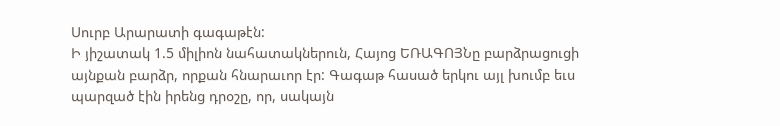Սուրբ Արարատի գագաթէն:
Ի յիշատակ 1.5 միլիոն նահատակներուն, Հայոց ԵՌԱԳՈՅՆը բարձրացուցի այնքան բարձր, որքան հնարաւոր էր: Գագաթ հասած երկու այլ խումբ եւս պարզած էին իրենց դրօշը, որ, սակայն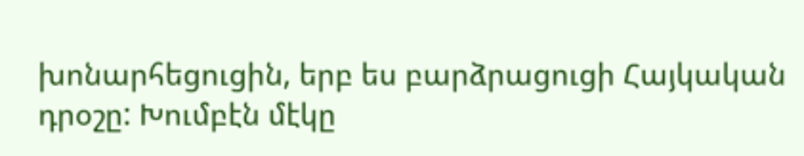խոնարհեցուցին, երբ ես բարձրացուցի Հայկական դրօշը: Խումբէն մէկը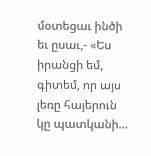մօտեցաւ ինծի եւ ըսաւ,- «Ես իրանցի եմ, գիտեմ, որ այս լեռը հայերուն կը պատկանի…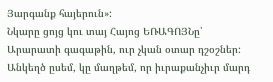Յարգանք հայերուն»:
Նկարը ցոյց կու տայ Հայոց ԵՌԱԳՈՅՆը՝ Արարատի գագաթին, ուր չկան օտար դշօշներ: Անկեղծ ըսեմ, կը մաղթեմ, որ իւրաքանչիւր մարդ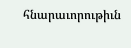հնարաւորութիւն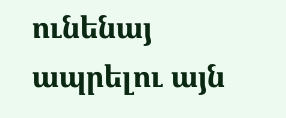ունենայ ապրելու այն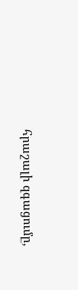հրաշալի զգացումը,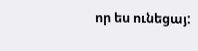որ ես ունեցայ: